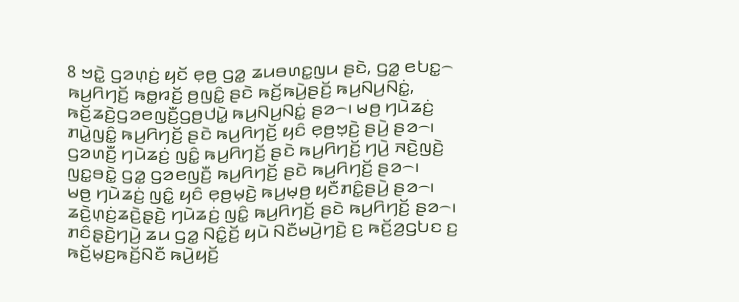8 ꤠꤢꤧ꤭ ꤞꤤꤛ꤫ꤢꤦ꤬ ꤟꤢꤩ ꤕ꤫ꤥ꤬ ꤞꤤ꤭ ꤘꤣꤋꤛꤢ꤭ꤜꤣ ꤔꤢꤧ, ꤞꤤ꤭ ꤕꤝꤢ꤭꤮ ꤒꤣ꤬ꤖꤚꤢꤩ꤬ ꤒꤥ꤭ꤙꤢꤩ꤬ ꤥ꤬ꤜꤢꤨ꤭ ꤔꤢꤧ ꤒꤢꤩ꤬ꤒꤣꤧ꤬ꤔꤢꤩ꤬ ꤒꤣ꤬ꤡꤣ꤬ꤡꤢꤦ꤭, ꤒꤢꤩ꤬ꤘꤢꤧ꤬ꤞꤤꤕꤜꤢꤪ꤬ꤞꤥ꤬ꤓꤣꤧ꤭ ꤒꤣ꤬ꤡꤣ꤬ꤡꤢꤦ꤭ ꤔꤤ꤮꤯ ꤗꤥ꤬ ꤚꤣꤧꤘꤢꤦ꤬ ꤊꤣꤧ꤭ꤜꤢꤨ꤭ ꤒꤣ꤬ꤖꤚꤢꤩ꤬ ꤔꤢꤧ ꤒꤣ꤬ꤖꤚꤢꤩ꤬ ꤟꤢꤨ ꤕ꤫ꤥ꤬ꤠ꤫ꤢꤧ꤬ ꤔꤣꤧ꤬ ꤔꤤ꤮꤯ ꤞꤤꤛꤢꤪ꤬ ꤚꤣꤧꤘꤢꤦ꤬ ꤜꤢꤨ꤭ ꤒꤣ꤬ꤖꤚꤢꤩ꤬ ꤔꤢꤧ ꤒꤣ꤬ꤖꤚꤢꤩ꤬ ꤚꤣꤧ꤬ ꤏꤢꤧ꤬ꤜꤢꤧ꤬ ꤜꤢ꤭ꤋꤢꤧ꤭ ꤞꤤ꤭ ꤞꤤꤕꤜꤢꤪ꤬ ꤒꤣ꤬ꤖꤚꤢꤩ꤬ ꤔꤢꤧ ꤒꤣ꤬ꤖꤚꤢꤩ꤬ ꤔꤤ꤮꤯
ꤗꤥ꤬ ꤚꤣꤧꤘꤢꤦ꤬ ꤜꤢꤨ꤭ ꤟꤢꤨ ꤕ꤫ꤥ꤬ꤗ꤫ꤢꤧ꤬ ꤒꤣ꤬ꤗ꤫ꤥ꤬ ꤟꤢꤪꤊꤢꤨ꤭ꤔꤣꤧ꤬ ꤔꤤ꤮꤯ ꤘꤢꤧ꤬ꤛ꤫ꤢꤦ꤬ꤘꤢꤧ꤬ꤔ꤫ꤢꤧ꤬ ꤚꤣꤧꤘꤢꤦ꤬ ꤜꤢꤨ꤭ ꤒꤣ꤬ꤖꤚꤢꤩ꤬ ꤔꤢꤧ ꤒꤣ꤬ꤖꤚꤢꤩ꤬ ꤔꤤ꤮꤯
ꤊꤢꤨꤔ꤫ꤢꤧ꤬ꤚꤣꤧ꤬ ꤘꤣ ꤞꤤ꤭ ꤡꤢꤨ꤭ꤢꤩ꤬ ꤟꤣꤧ ꤡꤢꤪꤗꤣꤧ꤬ꤚꤢꤧ꤬ ꤢ꤬ ꤒꤢꤩ꤬ꤤ꤬ꤞꤝꤢ ꤢ꤬ ꤒꤢꤩ꤬ꤗ꤫ꤢ꤬ꤒꤢꤩ꤬ꤡꤢꤪ ꤒꤣꤧ꤬ꤟꤢꤩ꤬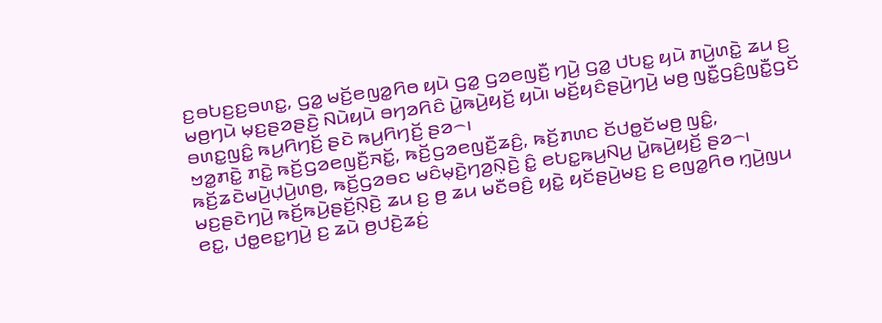ꤢ꤬ꤋꤝꤢ꤬ꤢ꤬ꤋꤛꤢ꤭, ꤞꤤ꤭ ꤗꤢꤩ꤬ꤕꤜꤤ꤭ꤖꤥ ꤟꤣꤧ ꤞꤤ꤭ ꤞꤤꤕꤜꤢꤪ꤬ ꤚꤣꤧ꤬ ꤞꤤ꤭ ꤓꤝꤢ꤭ ꤟꤣꤧ ꤊꤣꤧ꤬ꤛꤢꤧ꤭ ꤘꤣ ꤢ꤬ ꤗꤥ꤬ꤚꤣꤧ ꤗ꤫ꤢ꤬ꤔꤤꤔꤢꤧ꤬ ꤡꤣꤧꤟꤣꤧ ꤋꤚꤤꤖꤢꤨ ꤣꤧ꤭ꤒꤣꤧ꤬ꤟꤢꤩ꤬ ꤟꤣꤧ꤯ ꤗꤢꤩ꤬ꤟꤢꤨꤔꤣꤧ꤬ꤚꤣꤧ꤬ ꤗꤥ꤬ ꤜꤢꤪ꤭ꤞꤢꤨ꤬ꤜꤢꤪ꤭ꤞꤢꤩ ꤋꤛꤢ꤭ꤜꤢꤨ꤭ ꤒꤣ꤬ꤖꤚꤢꤩ꤬ ꤔꤢꤧ ꤒꤣ꤬ꤖꤚꤢꤩ꤬ ꤔꤤ꤮꤯
ꤠꤤ꤭ꤊꤢꤧ꤭ ꤊꤢꤧ꤭ ꤒꤢꤩ꤬ꤞꤤꤕꤜꤢꤪ꤬ꤏꤢꤩ꤭, ꤒꤢꤩ꤬ꤞꤤꤕꤜꤢꤪ꤬ꤘꤢꤨ꤬, ꤒꤢꤩ꤬ꤊꤛꤢ ꤢꤩꤓꤥ꤭ꤢꤩꤗꤥ꤬ ꤜꤢꤨ꤭, ꤒꤢꤩ꤬ꤘꤢꤧꤗꤣꤧ꤬ꤓ꤫ꤣꤧ꤬ꤛꤥ꤬, ꤒꤢꤩ꤬ꤞꤤꤋꤢ ꤗꤢꤨꤗ꤫ꤢꤧ꤬ꤚꤤ꤬ꤡ꤫ꤢꤧ꤬ ꤢꤨ꤭ ꤕꤝꤢ꤭ꤒꤣ꤬ꤡꤣ꤬ ꤣꤧ꤭ꤒꤣꤧ꤬ꤟꤢꤩ꤬ ꤔꤤ꤮꤯
ꤗꤢ꤬ꤔꤢꤧꤚꤣꤧ꤬ ꤒꤢꤩ꤬ꤒꤣꤧ꤬ꤔꤢꤩ꤬ꤡ꤫ꤢꤧ꤬ ꤘꤣ ꤢ꤬ ꤥ꤬ ꤘꤣ ꤗꤢꤪꤋꤢꤨ꤬ ꤟꤢꤧ꤭ ꤟꤢꤩꤔꤣꤧ꤬ꤗꤢ꤬ ꤢ꤬ ꤕꤜꤤ꤭ꤖꤥ ꤚ꤫ꤣꤧ꤬ꤜꤣ ꤕꤢ꤭, ꤓꤥ꤭ꤕꤢ꤭ꤚꤣꤧ꤬ ꤢ꤬ ꤘꤣꤧ ꤥ꤬ꤓꤢꤧ꤬ꤘꤢꤦ꤬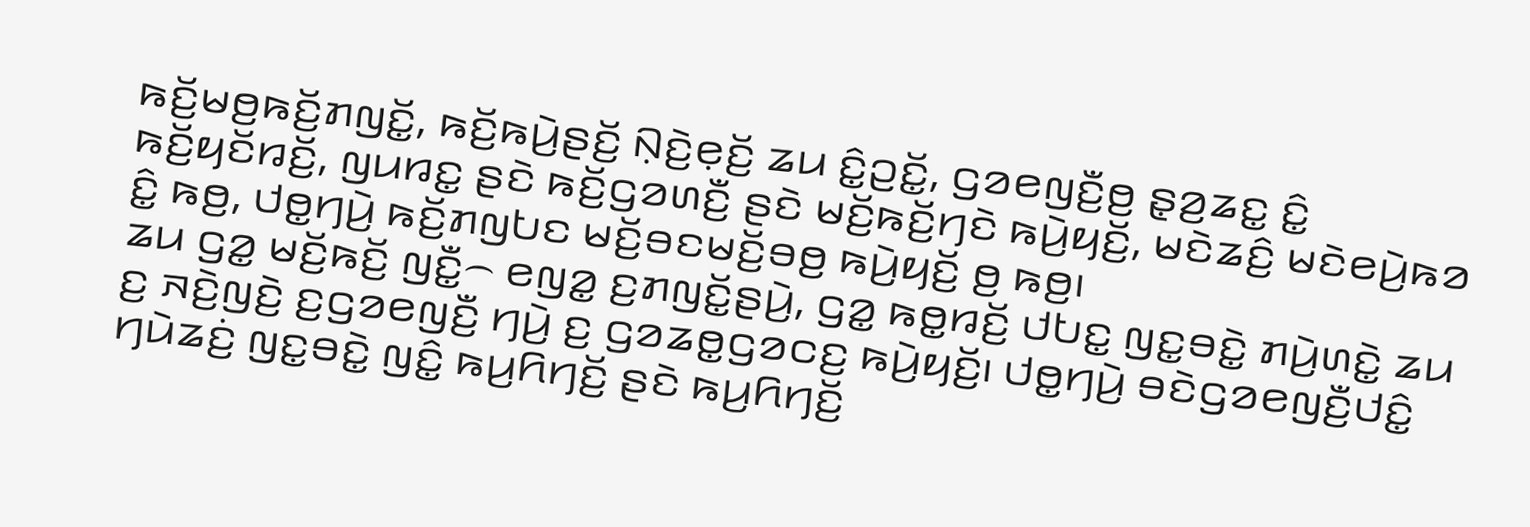ꤒꤢꤩ꤬ꤗꤥ꤬ꤒꤢꤩ꤬ꤊꤜꤢꤩ꤭, ꤒꤢꤩ꤬ꤒꤣꤧ꤬ꤔꤢꤩ꤬ ꤡ꤫ꤢꤧ꤬ꤕ꤫ꤢꤩ꤬ ꤘꤣ ꤢꤨ꤭ꤑꤢꤩ꤭, ꤞꤤꤕꤜꤢꤪ꤬ꤥ꤬ ꤔ꤫ꤤ꤬ꤘꤢ꤭ ꤢꤨ꤭ ꤒꤢꤩ꤬ꤟꤢꤩꤙꤢꤩ꤬, ꤜꤣꤙꤢ꤭ ꤔꤢꤧ ꤒꤢꤩ꤬ꤞꤤꤛꤢꤪ꤬ ꤔꤢꤧ ꤗꤢꤩ꤬ꤒꤢꤩ꤬ꤚꤢꤧ ꤒꤣꤧ꤬ꤟꤢꤩ꤬, ꤗꤢꤧꤘꤢꤨ꤬ ꤗꤢꤧꤕꤣꤧ꤬ꤒꤤ ꤢꤨ꤭ ꤒꤥ꤬, ꤓꤥ꤭ꤚꤣꤧ꤬ ꤒꤢꤩ꤬ꤊꤜꤝꤢ ꤗꤢꤩ꤬ꤋꤢꤗꤢꤩ꤬ꤋꤥ꤬ ꤒꤣꤧ꤬ꤟꤢꤩ꤬ ꤥ꤬ ꤒꤥ꤬꤯
ꤘꤣ ꤞꤤ꤭ ꤗꤢꤩ꤬ꤒꤢꤩ꤬ ꤜꤢꤪ꤭꤮ ꤕꤜꤤ꤭ ꤢ꤬ꤊꤜꤢꤩ꤭ꤔꤣꤧ꤬, ꤞꤤ꤭ ꤒꤥ꤭ꤙꤢꤩ꤬ ꤓꤝꤢ꤭ ꤜꤢ꤭ꤋꤢꤧ꤭ ꤊꤣꤧ꤬ꤛꤢꤧ꤭ ꤘꤣ ꤢ꤬ ꤏꤢꤧ꤬ꤜꤢꤧ꤬ ꤢ꤬ꤞꤤꤕꤜꤢꤪ꤬ ꤚꤣꤧ꤬ ꤢ꤬ ꤞꤤꤘꤥ꤭ꤞꤤꤍꤢ꤬ ꤒꤣꤧ꤬ꤟꤢꤩ꤬꤯ ꤓꤥ꤭ꤚꤣꤧ꤬ ꤋꤢꤧꤞꤤꤕꤜꤢꤪ꤬ꤓꤢꤨ꤭ ꤚꤣꤧꤘꤢꤦ꤬ ꤜꤢ꤭ꤋꤢꤧ꤭ ꤜꤢꤨ꤭ ꤒꤣ꤬ꤖꤚꤢꤩ꤬ ꤔꤢꤧ ꤒꤣ꤬ꤖꤚꤢꤩ꤬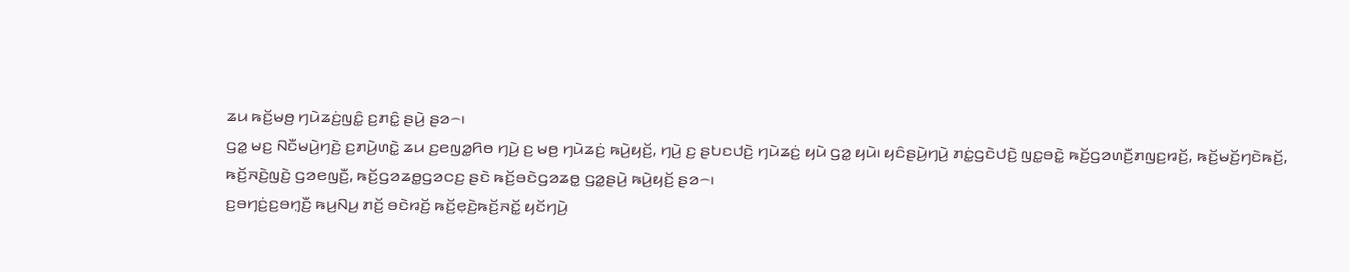ꤘꤣ ꤒꤢꤩ꤬ꤗꤥ꤬ ꤚꤣꤧꤘꤢꤦ꤬ꤜꤢꤨ꤭ ꤢ꤬ꤊꤢꤨ꤭ ꤔꤣꤧ꤬ ꤔꤤ꤮꤯
ꤞꤤ꤭ ꤗꤢ꤬ ꤡꤢꤪꤗꤣꤧ꤬ꤚꤢꤧ꤬ ꤢ꤬ꤊꤣꤧ꤬ꤛꤢꤧ꤭ ꤘꤣ ꤢ꤬ꤕꤜꤤ꤭ꤖꤥ ꤚꤣꤧ꤬ ꤢ꤬ ꤗꤥ꤬ ꤚꤣꤧꤘꤢꤦ꤬ ꤒꤣꤧ꤬ꤟꤢꤩ꤬, ꤚꤣꤧ꤬ ꤢ꤬ ꤔꤝꤢꤓꤢꤧ꤬ ꤚꤣꤧꤘꤢꤦ꤬ ꤟꤣꤧ ꤞꤤ꤭ ꤟꤣꤧ꤯ ꤟꤢꤨꤔꤣꤧ꤬ꤚꤣꤧ꤬ ꤊꤢꤦ꤭ꤞꤢꤧꤓꤢꤧ꤬ ꤜꤢ꤭ꤋꤢꤧ꤭ ꤒꤢꤩ꤬ꤞꤤꤛꤢꤪ꤬ꤊꤜꤢ꤬ꤙꤢꤩ꤬, ꤒꤢꤩ꤬ꤗꤢꤩ꤬ꤚꤢꤧꤒꤢꤩ꤬, ꤒꤢꤩ꤬ꤏꤢꤧ꤬ꤜꤢꤧ꤬ ꤞꤤꤕꤜꤢꤪ꤬, ꤒꤢꤩ꤬ꤞꤤꤘꤥ꤭ꤞꤤꤍꤢ꤬ ꤔꤢꤧ ꤒꤢꤩ꤬ꤋꤢꤧꤞꤤꤘꤥ꤭ ꤞꤤ꤭ꤔꤣꤧ꤬ ꤒꤣꤧ꤬ꤟꤢꤩ꤬ ꤔꤤ꤮꤯
ꤢ꤬ꤋꤚꤢꤦ꤬ꤢ꤬ꤋꤚ꤫ꤢꤪ꤬ ꤒꤣ꤬ꤡꤣ꤬ ꤊꤢꤩ꤬ ꤋꤢꤧꤙꤢꤩ꤬ ꤒꤢꤩ꤬ꤕ꤫ꤢꤧ꤬ꤒꤢꤩ꤬ꤏꤢꤩ꤭ ꤟꤢꤩꤚꤣꤧ꤬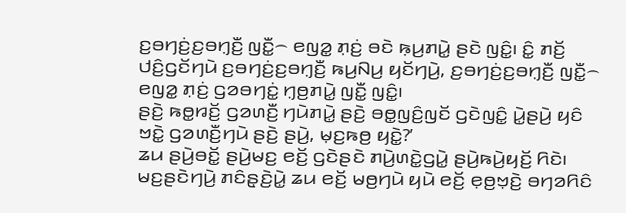ꤢ꤬ꤋꤚꤢꤦ꤬ꤢ꤬ꤋꤚ꤫ꤢꤪ꤬ ꤜꤢꤪ꤭꤮ ꤕꤜꤤ꤭ ꤊ꤫ꤢꤦ꤬ ꤋꤢꤧ ꤒ꤫ꤣ꤬ꤊꤣꤧ꤭ ꤔꤢꤧ ꤜꤢꤨ꤭꤯ ꤢꤨ꤭ ꤊꤢꤩ꤬ ꤓꤢꤨ꤬ꤞꤢꤩꤚꤣꤧ ꤢ꤬ꤋꤚꤢꤦ꤬ꤢ꤬ꤋꤚ꤫ꤢꤪ꤬ ꤒꤣ꤬ꤡꤣ꤬ ꤟꤢꤩꤚꤣꤧ꤬, ꤢ꤬ꤋꤚꤢꤦ꤬ꤢ꤬ꤋꤚ꤫ꤢꤪ꤬ ꤜꤢꤪ꤭꤮ ꤕꤜꤤ꤭ ꤊ꤫ꤢꤦ꤬ ꤞꤤꤋꤚꤢꤦ꤭ ꤚ꤫ꤥ꤬ꤊꤣꤧ꤭ ꤜꤢꤪ꤭ ꤜꤢꤨ꤭꤯
ꤔꤢꤧ꤬ ꤒꤥ꤭ꤙꤢꤩ꤬ ꤞꤤꤛꤢꤪ꤬ ꤚꤣꤧꤊꤣꤧ꤭ ꤔꤢꤧ꤬ ꤋꤥ꤭ꤜꤢꤨ꤬ꤜꤢꤩ ꤞꤢꤧꤜꤢꤨ꤭ ꤣꤧ꤭ꤔꤣꤧ꤬ ꤟꤢꤨ ꤠꤢꤧ꤭ ꤞꤤꤛꤢꤪ꤬ꤚꤣꤧ ꤔꤢꤧ꤬ ꤔꤣꤧ꤬, ꤗ꤫ꤢ꤬ꤒꤥ꤬ ꤟꤢꤧ꤭?’
ꤘꤣ ꤔꤣꤧ꤬ꤋꤢꤩ꤭ ꤔꤣꤧ꤬ꤗꤢ꤬ ꤕꤢꤩ꤬ ꤞꤢꤧꤔꤢꤧ ꤊꤣꤧ꤬ꤛꤢꤧ꤭ꤞꤣꤧ꤭ ꤔꤣꤧ꤬ꤒꤣꤧ꤬ꤟꤢꤩ꤬ ꤖꤢꤧ꤯ ꤗꤢ꤬ꤔꤢꤧꤚꤣꤧ꤬ ꤊꤢꤨꤔ꤫ꤢꤧ꤬ꤣꤧ꤭ ꤘꤣ ꤕꤢꤩ꤬ ꤗꤥ꤬ꤚꤣꤧ ꤟꤣꤧ ꤕꤢꤩ꤬ ꤕ꤫ꤥ꤬ꤠ꤫ꤢꤧ꤬ ꤋꤚꤤꤖꤢꤨ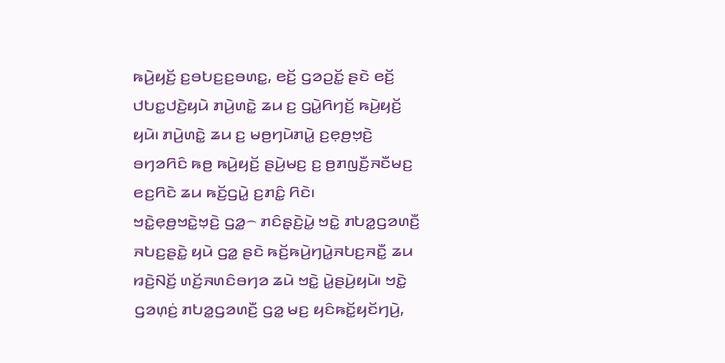ꤒꤣꤧ꤬ꤟꤢꤩ꤬ ꤢ꤬ꤋꤝꤢ꤬ꤢ꤬ꤋꤛꤢ꤭, ꤕꤢꤩ꤬ ꤞꤤꤑꤢꤩ꤭ ꤔꤢꤧ ꤕꤢꤩ꤬ ꤓꤝꤢ꤭ꤓꤢꤧ꤬ꤟꤣꤧ ꤊꤣꤧ꤬ꤛꤢꤧ꤭ ꤘꤣ ꤢ꤬ ꤞꤣꤧ꤭ꤖꤚꤢꤩ꤬ ꤒꤣꤧ꤬ꤟꤢꤩ꤬ ꤟꤣꤧ꤯ ꤊꤣꤧ꤬ꤛꤢꤧ꤭ ꤘꤣ ꤢ꤬ ꤗꤥ꤬ꤚꤣꤧꤊꤣꤧ꤭ ꤢ꤬ꤕ꤫ꤥ꤬ꤠ꤫ꤢꤧ꤬ ꤋꤚꤤꤖꤢꤨ ꤒꤥ꤬ ꤒꤣꤧ꤬ꤟꤢꤩ꤬ ꤔꤣꤧ꤬ꤗꤢ꤬ ꤢ꤬ ꤥ꤬ꤊꤜꤢꤪ꤬ꤏꤢꤪꤗꤢ꤬ ꤕꤢ꤬ꤖꤢꤧ ꤘꤣ ꤒꤢꤩ꤬ꤞꤣꤧ꤭ ꤢ꤬ꤊꤢꤨ꤭ ꤖꤢꤧ꤯
ꤠꤢꤧ꤭ꤕ꤫ꤥ꤬ꤠꤢꤧ꤭ꤠ꤫ꤢꤧ꤬ ꤞꤤ꤭꤮ ꤊꤢꤨꤔ꤫ꤢꤧ꤬ꤣꤧ꤭ ꤠꤢꤧ꤭ ꤊꤝꤤ꤭ꤞꤤꤛꤢꤪ꤬ ꤏꤝꤢ꤬ꤔꤢꤧ꤭ ꤟꤣꤧ ꤞꤤ꤭ ꤔꤢꤧ ꤒꤢꤩ꤬ꤒꤣꤧ꤬ꤚꤣꤧ꤭ꤏꤝꤢ꤬ꤏꤢꤪ꤭ ꤘꤣ ꤙꤢꤧ꤬ꤡꤢꤩ꤬ ꤛꤢꤩ꤬ꤏꤛꤢꤨꤋꤚꤤ ꤘꤣꤧ ꤠꤢꤧ꤭ ꤣꤧ꤭ꤔꤣꤧ꤬ꤟꤣꤧ꤯ ꤠꤢꤧ꤭ ꤞꤤꤛ꤫ꤢꤦ꤬ ꤊꤝꤤ꤭ꤞꤤꤛꤢꤪ꤬ ꤞꤤ꤭ ꤗꤢ꤬ ꤟꤢꤨꤒꤢꤩ꤭ꤟꤢꤩꤚꤣꤧ꤬,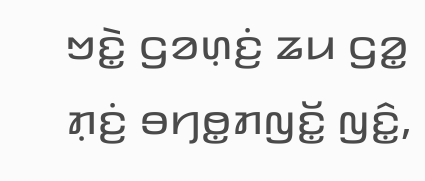ꤠꤢꤧ꤭ ꤞꤤꤛ꤫ꤢꤦ꤬ ꤘꤣ ꤞꤤ꤭ ꤊ꤫ꤢꤦ꤬ ꤋꤚꤥ꤭ꤊꤜꤢꤩ꤭ ꤜꤢꤨ꤭,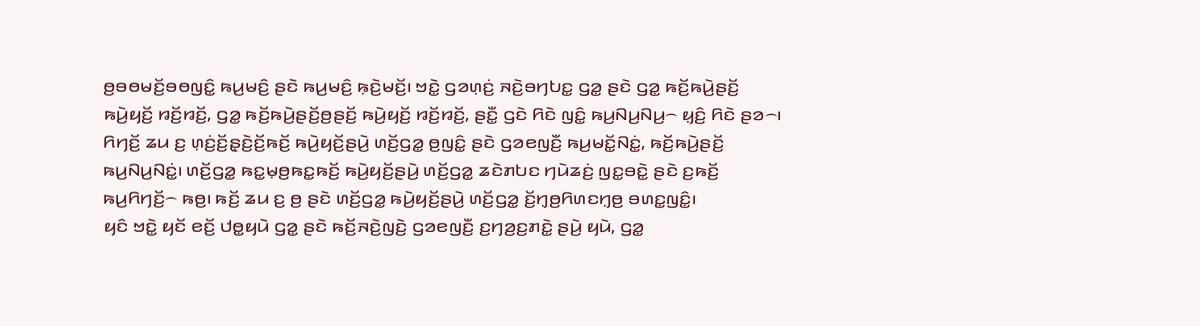ꤥ꤬ꤋꤥꤗꤢꤩ꤬ꤋꤥꤜꤢꤨ꤭ ꤒꤣ꤬ꤗꤢꤨ꤬ ꤔꤢꤧ ꤒꤣ꤬ꤗꤢꤨ꤬ ꤒ꤫ꤢꤧ꤬ꤗꤢꤩ꤬꤯ ꤠꤢꤧ꤭ ꤞꤤꤛ꤫ꤢꤦ꤬ ꤏꤢꤧ꤬ꤋꤚꤝꤢ꤭ ꤞꤤ꤭ ꤔꤢꤧ ꤞꤤ꤭ ꤒꤢꤩ꤬ꤒꤣꤧ꤬ꤔꤢꤩ꤬ ꤒꤣꤧ꤬ꤟꤢꤩ꤬ ꤙꤢꤩ꤬ꤙꤢꤩ꤬, ꤞꤤ꤭ ꤒꤢꤩ꤬ꤒꤣꤧ꤬ꤔꤢꤩ꤬ꤥ꤬ꤔꤢꤩ꤬ ꤒꤣꤧ꤬ꤟꤢꤩ꤬ ꤙꤢꤩ꤬ꤙꤢꤩ꤬, ꤔꤢꤪ꤭ ꤞꤢꤧ ꤖꤢꤧ ꤜꤢꤨ꤭ ꤒꤣ꤬ꤡꤣ꤬ꤡꤣ꤬꤮ ꤟ꤫ꤢꤨ꤬ ꤖꤢꤧ ꤔꤤ꤮꤯
ꤖꤚꤢꤩ꤬ ꤘꤣ ꤢ꤬ ꤛ꤫ꤢꤦ꤬ꤢꤩ꤬ꤔ꤫ꤢꤧ꤬ꤢꤩ꤬ꤒꤢꤩ꤬ ꤒꤣꤧ꤬ꤟꤢꤩ꤬ꤔꤣꤧ꤬ ꤛꤢꤩ꤬ꤞꤤ꤭ ꤥ꤬ꤜꤢꤨ꤭ ꤔꤢꤧ ꤞꤤꤕꤜꤢꤪ꤬ ꤒꤣ꤬ꤗꤢꤩ꤭ꤡꤢꤦ꤭, ꤒꤢꤩ꤬ꤒꤣꤧ꤬ꤔꤢꤩ꤬ ꤒꤣ꤬ꤡꤣ꤬ꤡꤢꤦ꤭꤯ ꤛꤢꤩ꤬ꤞꤤ꤭ ꤒꤢ꤭ꤗ꤫ꤥ꤬ꤒꤢ꤭ꤒꤢꤩ꤬ ꤒꤣꤧ꤬ꤟꤢꤩ꤬ꤔꤣꤧ꤬ ꤛꤢꤩ꤬ꤞꤤ꤭ ꤘꤢꤧꤊꤝꤢ ꤚꤣꤧꤘꤢꤦ꤬ ꤜꤢ꤭ꤋꤢꤧ꤭ ꤔꤢꤧ ꤢ꤬ꤒꤢꤩ꤬ ꤒꤣ꤬ꤖꤚꤢꤩ꤬꤮ ꤒꤥ꤬꤯ ꤒꤢꤩ꤬ ꤘꤣ ꤢ꤬ ꤥ꤬ ꤔꤢꤧ ꤛꤢꤩ꤬ꤞꤤ꤭ ꤒꤣꤧ꤬ꤟꤢꤩ꤬ꤔꤣꤧ꤬ ꤛꤢꤩ꤬ꤞꤤ꤭ ꤢꤩ꤬ꤚ꤫ꤥ꤬ꤖꤛꤢꤚ꤫ꤥ꤬ ꤋꤛꤢ꤭ꤜꤢꤨ꤭꤯
ꤟꤢꤨ ꤠꤢꤧ꤭ ꤟꤢꤩ ꤕꤢꤩ꤬ ꤓꤥ꤭ꤟꤣꤧ ꤞꤤ꤭ ꤔꤢꤧ ꤒꤢꤩ꤬ꤏꤢꤧ꤬ꤜꤢꤧ꤬ ꤞꤤꤕꤜꤢꤪ꤬ ꤢ꤬ꤚꤤ꤬ꤢ꤬ꤊꤢꤧ꤭ ꤔꤣꤧ꤬ ꤟꤣꤧ, ꤞꤤ꤭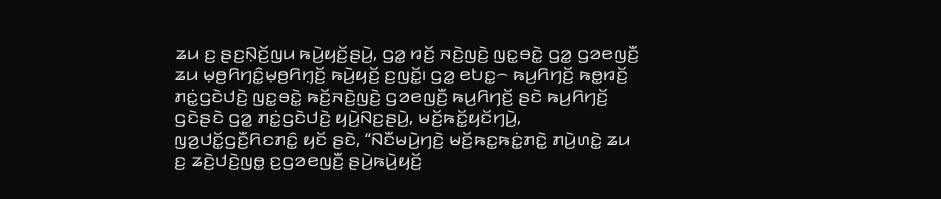ꤘꤣ ꤢ꤬ ꤔꤢ꤬ꤡ꤫ꤢꤩ꤬ꤜꤣ ꤒꤣꤧ꤬ꤟꤢꤩ꤬ꤔꤣꤧ꤬, ꤞꤤ꤭ ꤙꤢꤩ꤬ ꤏꤢꤧ꤬ꤜꤢꤧ꤬ ꤜꤢ꤭ꤋꤢꤧ꤭ ꤞꤤ꤭ ꤞꤤꤕꤜꤢꤪ꤬ ꤘꤣ ꤗ꤫ꤥ꤬ꤖꤚꤢꤨ꤭ꤗ꤫ꤥ꤬ꤖꤚ꤫ꤢꤩ꤬ ꤒꤣꤧ꤬ꤟꤢꤩ꤬ ꤢ꤬ꤜꤢꤩ꤭꤯ ꤞꤤ꤭ ꤕꤝꤢ꤭꤮ ꤒꤣ꤬ꤖꤚꤢꤩ꤬ ꤒꤥ꤭ꤙꤢꤩ꤬ ꤊꤢꤦ꤭ꤞꤢꤧꤓꤢꤧ꤬ ꤜꤢ꤭ꤋꤢꤧ꤭ ꤒꤢꤩ꤬ꤏꤢꤧ꤬ꤜꤢꤧ꤬ ꤞꤤꤕꤜꤢꤪ꤬ ꤒꤣ꤬ꤖꤚꤢꤩ꤬ ꤔꤢꤧ ꤒꤣ꤬ꤖꤚꤢꤩ꤬ ꤞꤢꤧꤔꤢꤧ ꤞꤤ꤭ ꤊꤢꤦ꤭ꤞꤢꤧꤓꤢꤧ꤬ ꤟꤣꤧ꤬ꤡꤢ꤬ꤔꤣꤧ꤬, ꤗꤢꤩ꤬ꤒꤢꤩ꤭ꤟꤢꤩꤚꤣꤧ꤬, ꤜꤤ꤬ꤓꤢꤩ꤭ꤞꤢꤪ꤬ꤖꤢꤊꤢꤨ꤭ ꤟꤢꤩ ꤔꤢꤧ, “ꤡꤢꤪꤗꤣꤧ꤬ꤚꤢꤧ꤬ ꤗꤢꤩ꤬ꤒꤢ꤭ꤒꤢꤦ꤭ꤊꤢꤧ꤭ ꤊꤣꤧ꤬ꤛꤢꤧ꤭ ꤘꤣ ꤢ꤬ ꤘꤢꤧ꤬ꤓꤢꤧ꤬ꤜꤥ꤭ ꤢ꤬ꤞꤤꤕꤜꤢꤪ꤬ ꤔꤣꤧ꤬ꤒꤣꤧ꤬ꤟꤢꤩ꤬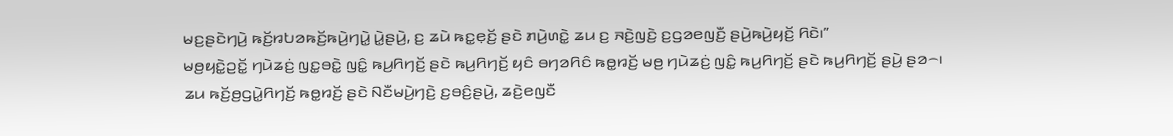ꤗꤢ꤬ꤔꤢꤧꤚꤣꤧ꤬ ꤒꤢꤩ꤬ꤙꤝꤤꤒꤢꤩ꤬ꤒꤣꤧ꤬ꤚꤣꤧ꤭ ꤣꤧ꤭ꤔꤣꤧ꤬, ꤢ꤬ ꤘꤣꤧ ꤒꤢ꤭ꤕ꤫ꤢꤩ꤬ ꤔꤢꤧ ꤊꤣꤧ꤬ꤛꤢꤧ꤭ ꤘꤣ ꤢ꤬ ꤏꤢꤧ꤬ꤜꤢꤧ꤬ ꤢ꤬ꤞꤤꤕꤜꤢꤪ꤬ ꤔꤣꤧ꤬ꤒꤣꤧ꤬ꤟꤢꤩ꤬ ꤖꤢꤧ꤯”
ꤗꤥ꤬ꤟꤢꤧ꤭ꤑꤢꤩ꤭ ꤚꤣꤧꤘꤢꤦ꤬ ꤜꤢ꤭ꤋꤢꤧ꤭ ꤜꤢꤨ꤭ ꤒꤣ꤬ꤖꤚꤢꤩ꤬ ꤔꤢꤧ ꤒꤣ꤬ꤖꤚꤢꤩ꤬ ꤟꤢꤨ ꤋꤚꤤꤖꤢꤨ ꤒꤥ꤭ꤙꤢꤩ꤬ ꤗꤥ꤬ ꤚꤣꤧꤘꤢꤦ꤬ ꤜꤢꤨ꤭ ꤒꤣ꤬ꤖꤚꤢꤩ꤬ ꤔꤢꤧ ꤒꤣ꤬ꤖꤚꤢꤩ꤬ ꤔꤣꤧ꤬ ꤔꤤ꤮꤯
ꤘꤣ ꤒꤢꤩ꤬ꤥ꤬ꤞꤣꤧ꤭ꤖꤚꤢꤩ꤬ ꤒꤥ꤭ꤙꤢꤩ꤬ ꤔꤢꤧ ꤡꤢꤪꤗꤣꤧ꤬ꤚꤢꤧ꤬ ꤢ꤬ꤋꤢꤨ꤬ꤔꤣꤧ꤬, ꤘꤢꤧ꤬ꤕꤜꤢꤪ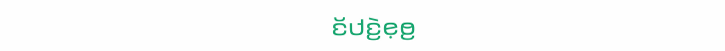ꤢꤩꤓꤢꤧ꤬ꤕ꤫ꤥ꤬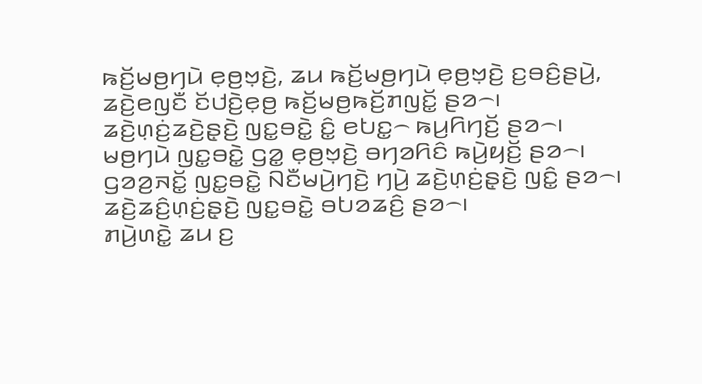ꤒꤢꤩ꤬ꤗꤥ꤬ꤚꤣꤧ ꤕ꤫ꤥ꤬ꤠ꤫ꤢꤧ꤬, ꤘꤣ ꤒꤢꤩ꤬ꤗꤥ꤬ꤚꤣꤧ ꤕ꤫ꤥ꤬ꤠ꤫ꤢꤧ꤬ ꤢ꤬ꤋꤢꤨ꤬ꤔꤣꤧ꤬, ꤘꤢꤧ꤬ꤕꤜꤢꤪ ꤢꤩꤓꤢꤧ꤬ꤕ꤫ꤥ꤬ ꤒꤢꤩ꤬ꤗꤥ꤬ꤒꤢꤩ꤬ꤊꤜꤢꤩ꤭ ꤔꤤ꤮꤯
ꤘꤢꤧ꤬ꤛ꤫ꤢꤦ꤬ꤘꤢꤧ꤬ꤔ꤫ꤢꤧ꤬ ꤜꤢ꤭ꤋꤢꤧ꤭ ꤢꤨ꤭ ꤕꤝꤢ꤭꤮ ꤒꤣ꤬ꤖꤚꤢꤩ꤬ ꤔꤤ꤮꤯ ꤗꤥ꤬ꤚꤣꤧ ꤜꤢ꤭ꤋꤢꤧ꤭ ꤞꤤ꤭ ꤕ꤫ꤥ꤬ꤠ꤫ꤢꤧ꤬ ꤋꤚꤤꤖꤢꤨ ꤒꤣꤧ꤬ꤟꤢꤩ꤬ ꤔꤤ꤮꤯ ꤞꤤꤤ꤬ꤏꤢꤩ꤭ ꤜꤢ꤭ꤋꤢꤧ꤭ ꤡꤢꤪꤗꤣꤧ꤬ꤚꤢꤧ꤬ ꤚꤣꤧ꤬ ꤘꤢꤧ꤬ꤛ꤫ꤢꤦ꤬ꤔ꤫ꤢꤧ꤬ ꤜꤢꤨ꤭ ꤔꤤ꤮꤯ ꤘꤢꤧ꤬ꤘꤢꤨ꤬ꤛ꤫ꤢꤦ꤬ꤔ꤫ꤢꤧ꤬ ꤜꤢ꤭ꤋꤢꤧ꤭ ꤋꤝꤤꤘꤢꤨ꤬ ꤔꤤ꤮꤯
ꤊꤣꤧ꤬ꤛꤢꤧ꤭ ꤘꤣ ꤢ꤬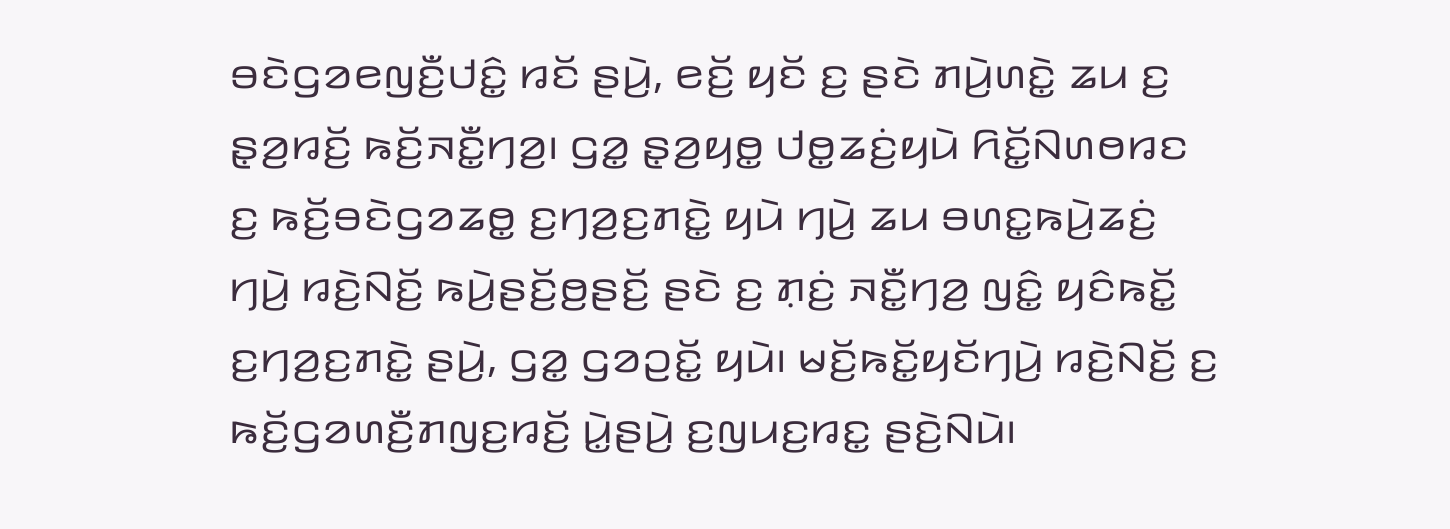ꤋꤢꤧꤞꤤꤕꤜꤢꤪ꤬ꤓꤢꤨ꤭ ꤙꤢꤩ ꤔꤣꤧ꤬, ꤕꤢꤩ꤬ ꤟꤢꤩ ꤢ꤬ ꤔꤢꤧ ꤊꤣꤧ꤬ꤛꤢꤧ꤭ ꤘꤣ ꤢ꤬ ꤔ꤫ꤤ꤬ꤙꤢꤩ꤬ ꤒꤢꤩ꤬ꤏꤢꤪ꤭ꤚꤤ꤬꤯ ꤞꤤ꤭ ꤔ꤫ꤤ꤬ꤟꤥ꤭ ꤓꤥ꤭ꤘꤢꤦ꤬ꤟꤣꤧ ꤖꤢꤩ꤭ꤡꤛꤥꤙꤢ ꤢ꤬ ꤒꤢꤩ꤬ꤋꤢꤧꤞꤤꤘꤥ꤭ ꤢ꤬ꤚꤤ꤬ꤢ꤬ꤊꤢꤧ꤭ ꤟꤣꤧ ꤚꤣꤧ꤬ ꤘꤣ ꤋꤛꤢ꤭ꤒꤣꤧ꤬ꤘꤢꤦ꤬ ꤚꤣꤧ꤬ ꤙꤢꤧ꤬ꤡꤢꤩ꤬ ꤒꤣꤧ꤬ꤔꤢꤩ꤬ꤥ꤬ꤔꤢꤩ꤬ ꤔꤢꤧ ꤢ꤬ ꤊ꤫ꤢꤦ꤬ ꤏꤢꤪ꤭ꤚꤤ꤬ ꤜꤢꤨ꤭ ꤟꤢꤨꤒꤢꤩ꤭ ꤢ꤬ꤚꤤ꤬ꤢ꤬ꤊꤢꤧ꤭ ꤔꤣꤧ꤬, ꤞꤤ꤭ ꤞꤤꤑꤢꤩ꤭ ꤟꤣꤧ꤯ ꤗꤢꤩ꤬ꤒꤢꤩ꤭ꤟꤢꤩꤚꤣꤧ꤬ ꤙꤢꤧ꤬ꤡꤢꤩ꤬ ꤢ꤬ ꤒꤢꤩ꤬ꤞꤤꤛꤢꤪ꤬ꤊꤜꤢ꤬ꤙꤢꤩ꤬ ꤣꤧ꤭ꤔꤣꤧ꤬ ꤢ꤬ꤜꤣꤢ꤬ꤙꤢ꤭ ꤔꤢꤧ꤬ꤡꤣꤧ꤯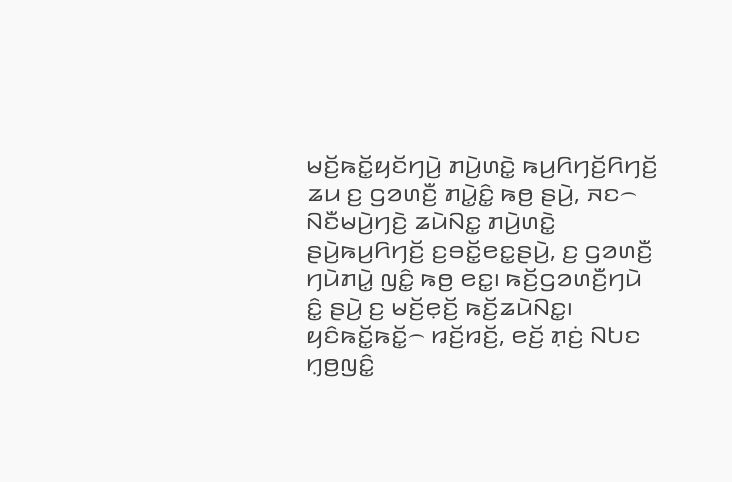ꤗꤢꤩ꤬ꤒꤢꤩ꤭ꤟꤢꤩꤚꤣꤧ꤬ ꤊꤣꤧ꤬ꤛꤢꤧ꤭ ꤒꤣ꤬ꤖꤚꤢꤩ꤬ꤖꤚꤢꤩ꤬ ꤘꤣ ꤢ꤬ ꤞꤤꤛꤢꤪ꤬ ꤊꤣꤧ꤭ꤢꤨ꤭ ꤒꤥ꤬ ꤔꤣꤧ꤬, ꤏꤢ꤮ ꤡꤢꤪꤗꤣꤧ꤬ꤚꤢꤧ꤬ ꤘꤣꤧꤡꤢ꤭ ꤊꤣꤧ꤬ꤛꤢꤧ꤭ ꤔꤣꤧ꤬ꤒꤣ꤬ꤖꤚꤢꤩ꤬ ꤢ꤬ꤋꤢꤩ꤭ꤕꤢ꤭ꤔꤣꤧ꤬, ꤢ꤬ ꤞꤤꤛꤢꤪ꤬ ꤚꤣꤧꤊꤣꤧ꤭ ꤜꤢꤨ꤭ ꤒꤥ꤬ ꤕꤢ꤭꤯ ꤒꤢꤩ꤬ꤞꤤꤛꤢꤪ꤬ꤚꤣꤧ ꤢꤨ꤭ ꤔꤣꤧ꤬ ꤢ꤬ ꤗꤢꤩ꤬ꤕ꤫ꤢꤩ꤬ ꤒꤢꤩ꤬ꤘꤣꤧꤡꤢ꤭꤯
ꤟꤢꤨꤒꤢꤩ꤭ꤒꤢꤩ꤭꤮ ꤙꤢꤩ꤬ꤙꤢꤩ꤬, ꤕꤢꤩ꤬ ꤊ꤫ꤢꤦ꤬ ꤡꤝꤢ ꤚ꤫ꤥ꤬ꤜꤢꤨ꤭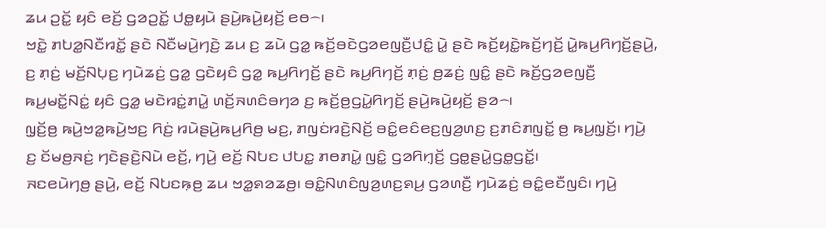ꤘꤣ ꤑꤢꤩ꤭ ꤟꤢꤨ ꤕꤢꤩ꤬ ꤞꤤꤑꤢꤩ꤭ ꤓꤥ꤭ꤟꤣꤧ ꤔꤣꤧ꤬ꤒꤣꤧ꤬ꤟꤢꤩ꤬ ꤕꤥ꤮꤯
ꤠꤢꤧ꤭ ꤊꤝꤤ꤭ꤡꤢꤪꤙꤢꤩ꤭ ꤔꤢꤧ ꤡꤢꤪꤗꤣꤧ꤬ꤚꤢꤧ꤬ ꤘꤣ ꤢ꤬ ꤘꤣꤧ ꤞꤤ꤭ ꤒꤢꤩ꤬ꤋꤢꤧꤞꤤꤕꤜꤢꤪ꤬ꤓꤢꤨ꤭ ꤣꤧ꤭ ꤔꤢꤧ ꤒꤢꤩ꤬ꤟꤢꤧ꤭ꤒꤢꤩ꤬ꤚꤢꤩ꤬ ꤣꤧ꤭ꤒꤣ꤬ꤖꤚꤢꤩ꤬ꤔꤣꤧ꤬, ꤢ꤬ ꤊ꤫ꤢꤦ꤬ ꤗꤢꤩ꤬ꤡꤝ꤫ꤢ꤬ ꤚꤣꤧꤘꤢꤦ꤬ ꤞꤤ꤭ ꤞꤢꤧꤟꤢꤨ ꤞꤤ꤭ ꤒꤣ꤬ꤖꤚꤢꤩ꤬ ꤔꤢꤧ ꤒꤣ꤬ꤖꤚꤢꤩ꤬ ꤊ꤫ꤢꤦ꤬ ꤥ꤬ꤘꤢꤦ꤬ ꤜꤢꤨ꤭ ꤔꤢꤧ ꤒꤢꤩ꤬ꤞꤤꤕꤜꤢꤪ꤬ ꤒꤣ꤬ꤗꤢꤩ꤭ꤡꤢꤦ꤭ ꤟꤢꤨ ꤞꤤ꤭ ꤗꤢꤧꤙꤢꤦ꤭ꤊꤣꤧ꤭ ꤛꤢꤩ꤬ꤏꤛꤢꤨꤋꤚꤤ ꤢ꤬ ꤒꤢꤩ꤬ꤥ꤬ꤞꤣꤧ꤭ꤖꤚꤢꤩ꤬ ꤔꤣꤧ꤬ꤒꤣꤧ꤬ꤟꤢꤩ꤬ ꤔꤤ꤮꤯
ꤜ꤫ꤢꤩ꤬ꤥ꤬ ꤒꤣꤧ꤬ꤠꤤ꤭ꤒꤣꤧ꤬ꤠꤢ꤬ ꤖꤢꤦ꤬ ꤙꤣꤧꤔꤣꤧ꤬ꤒꤣ꤬ꤖꤥ꤬ ꤗꤢ꤬, ꤊꤜꤢꤦꤙꤢꤧ꤬ꤡꤢꤩ꤬ ꤋꤢꤨ꤭ꤕꤢꤨꤕꤢ꤬ꤜꤤ꤬ꤛꤢ꤬ ꤢ꤬ꤊꤢꤨꤊꤜꤢꤩ꤭ ꤥ꤬ ꤒꤣ꤬ꤜ꤫ꤢꤩ꤬꤯ ꤚꤣꤧ꤬ ꤢ꤬ ꤢꤩꤗꤥ꤬ꤏꤢꤦ꤬ ꤚꤢꤧꤔꤢꤧ꤬ꤡꤣꤧ ꤕꤢꤩ꤬, ꤚꤣꤧ꤬ ꤕꤢꤩ꤬ ꤡꤝꤢ ꤓꤝꤢ꤭ ꤊꤥꤊꤣꤧ꤭ ꤜꤢꤨ꤭ ꤞꤤꤖꤚ꤫ꤢꤩ꤬ ꤞꤥ꤭ꤔꤣꤧ꤭ꤞꤥ꤭ꤞꤢꤩ꤭꤯
ꤏꤢꤕꤣꤧꤚꤥ꤬ ꤔꤣꤧ꤬, ꤕꤢꤩ꤬ ꤡꤝꤢꤒ꤫ꤥ꤬ ꤘꤣ ꤠꤤ꤭ꤎꤤꤘꤥ꤬꤯ ꤋꤢꤨ꤭ꤡꤛꤢꤨꤜꤤ꤬ꤛꤢ꤬ꤎꤣ꤬ ꤞꤤꤛꤢꤪ꤬ ꤚꤣꤧꤘꤢꤦ꤬ ꤋꤢꤨ꤭ꤕꤢꤪꤜꤢꤨ꤯ ꤚꤣꤧ꤬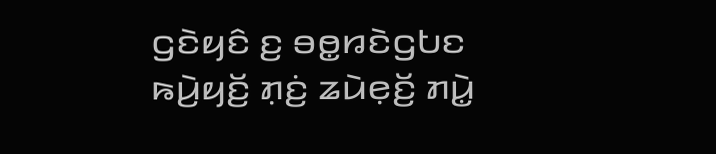ꤞꤢꤧꤟꤢꤨ ꤢ꤬ ꤋꤥ꤭ꤙꤢꤧꤞꤝꤢ ꤒꤣꤧ꤬ꤟꤢꤩ꤬ ꤊ꤫ꤢꤦ꤬ ꤘꤣꤧꤕ꤫ꤢꤩ꤬ ꤊꤣꤧ꤭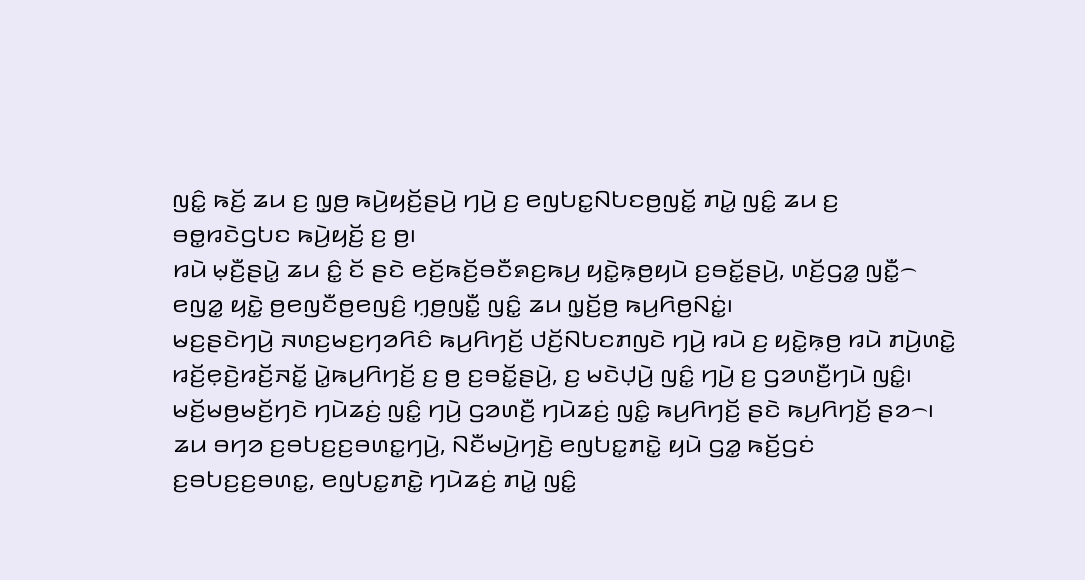ꤜꤢꤨ꤭ ꤒꤢꤩ꤬ ꤘꤣ ꤢ꤬ ꤜ꤫ꤥ꤬ ꤒꤣꤧ꤬ꤟꤢꤩ꤬ꤔꤣꤧ꤬ ꤚꤣꤧ꤬ ꤢ꤬ ꤕꤜꤝꤢ꤭ꤡꤝꤢꤥ꤬ꤜꤢꤩ꤭ ꤊꤣꤧ꤭ ꤜꤢꤨ꤭ ꤘꤣ ꤢ꤬ ꤋꤥ꤭ꤙꤢꤧꤞꤝꤢ ꤒꤣꤧ꤬ꤟꤢꤩ꤬ ꤢ꤬ ꤥ꤬꤯
ꤙꤣꤧ ꤗ꤫ꤢꤪ꤬ꤔꤣꤧ꤭ ꤘꤣ ꤢꤨ꤭ ꤢꤩ ꤔꤢꤧ ꤕꤢꤩ꤬ꤒꤢꤩ꤬ꤋꤢꤪꤎꤢ꤬ꤒꤣ꤬ ꤟꤢꤧ꤭ꤒ꤫ꤥ꤬ꤟꤣꤧ ꤢ꤬ꤋꤢꤩ꤭ꤔꤣꤧ꤬, ꤛꤢꤩ꤬ꤞꤤ꤭ ꤜꤢꤪ꤭꤮ ꤕꤜꤤ꤭ ꤟꤢꤧ꤭ ꤥ꤬ꤕꤜꤢꤪꤥ꤬ꤕꤜꤢꤨ꤬ ꤚ꤫ꤥ꤬ꤜꤢꤪ꤭ ꤜꤢꤨ꤭ ꤘꤣ ꤜ꤫ꤢꤩ꤬ꤥ꤬ ꤒꤣ꤬ꤖꤥ꤬ꤡꤢꤦ꤭꤯
ꤗꤢ꤬ꤔꤢꤧꤚꤣꤧ꤬ ꤏꤛꤢ꤬ꤗꤢ꤬ꤚꤤꤖꤢꤨ ꤒꤣ꤬ꤖꤚꤢꤩ꤬ ꤓꤢꤩ꤬ꤡꤝꤢꤊꤜꤢꤧ ꤚꤣꤧ꤬ ꤙꤣꤧ ꤢ꤬ ꤟꤢꤧ꤭ꤒ꤫ꤥ꤬ ꤙꤣꤧ ꤊꤣꤧ꤬ꤛꤢꤧ꤭ ꤙꤢꤩ꤬ꤕ꤫ꤢꤧ꤬ꤙꤢꤩ꤬ꤏꤢꤩ꤭ ꤣꤧ꤭ꤒꤣ꤬ꤖꤚꤢꤩ꤬ ꤢ꤬ ꤥ꤬ ꤢ꤬ꤋꤢꤩ꤭ꤔꤣꤧ꤬, ꤢ꤬ ꤗꤢꤧꤓ꤫ꤣꤧ꤬ ꤜꤢꤨ꤭ ꤚꤣꤧ꤬ ꤢ꤬ ꤞꤤꤛꤢꤪ꤬ꤚꤣꤧ ꤜꤢꤨ꤭꤯
ꤗꤢꤩ꤬ꤗꤥ꤬ꤗꤢꤩ꤬ꤚꤢꤧ ꤚꤣꤧꤘꤢꤦ꤬ ꤜꤢꤨ꤭ ꤚꤣꤧ꤬ ꤞꤤꤛꤢꤪ꤬ ꤚꤣꤧꤘꤢꤦ꤬ ꤜꤢꤨ꤭ ꤒꤣ꤬ꤖꤚꤢꤩ꤬ ꤔꤢꤧ ꤒꤣ꤬ꤖꤚꤢꤩ꤬ ꤔꤤ꤮꤯ ꤘꤣ ꤋꤚꤤ ꤢ꤬ꤋꤝꤢ꤬ꤢ꤬ꤋꤛꤢ꤭ꤚꤣꤧ꤬, ꤡꤢꤪꤗꤣꤧ꤬ꤚꤢꤧ꤬ ꤕꤜꤝꤢ꤭ꤊꤢꤧ꤭ ꤟꤣꤧ ꤞꤤ꤭ ꤒꤢꤩ꤬ꤞꤢꤦ ꤢ꤬ꤋꤝꤢ꤬ꤢ꤬ꤋꤛꤢ꤭, ꤕꤜꤝꤢ꤭ꤊꤢꤧ꤭ ꤚꤣꤧꤘꤢꤦ꤬ ꤊꤣꤧ꤭ ꤜꤢꤨ꤭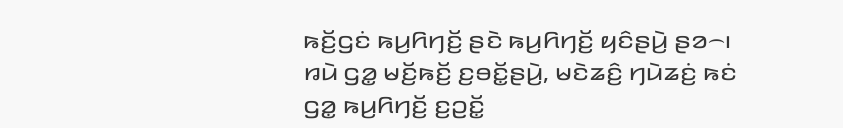ꤒꤢꤩ꤬ꤞꤢꤦ ꤒꤣ꤬ꤖꤚꤢꤩ꤬ ꤔꤢꤧ ꤒꤣ꤬ꤖꤚꤢꤩ꤬ ꤟꤢꤨꤔꤣꤧ꤬ ꤔꤤ꤮꤯
ꤙꤣꤧ ꤞꤤ꤭ ꤗꤢꤩ꤬ꤒꤢꤩ꤬ ꤢ꤬ꤋꤢꤩ꤭ꤔꤣꤧ꤬, ꤗꤢꤧꤘꤢꤨ꤬ ꤚꤣꤧꤘꤢꤦ꤬ ꤒꤢꤦ ꤞꤤ꤭ ꤒꤣ꤬ꤖꤚꤢꤩ꤬ ꤢ꤬ꤑꤢꤩ꤭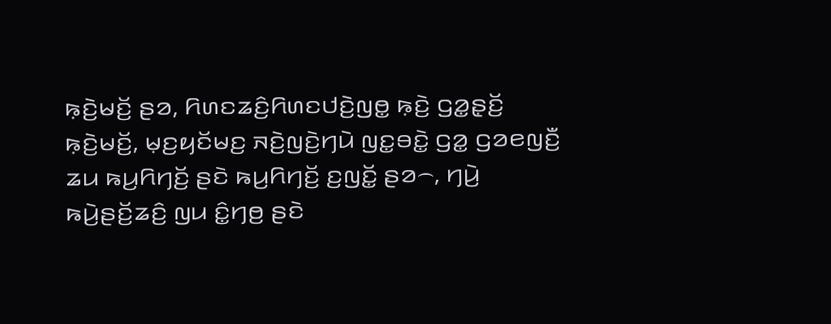ꤒ꤫ꤢꤧ꤬ꤗꤢꤩ꤬ ꤔꤤ, ꤖꤛꤢꤘꤢꤨ꤬ꤖꤛꤢꤓꤢꤧ꤬ꤜꤥ꤭ ꤒ꤫ꤢꤧ꤬ ꤞꤤ꤭ꤔ꤫ꤢꤩ꤬ ꤒ꤫ꤢꤧ꤬ꤗꤢꤩ꤬, ꤗ꤫ꤢ꤬ꤟꤢꤩꤗꤢ꤬ ꤏꤢꤧ꤬ꤜꤢꤧ꤬ꤚꤣꤧ ꤜꤢ꤭ꤋꤢꤧ꤭ ꤞꤤ꤭ ꤞꤤꤕꤜꤢꤪ꤬ ꤘꤣ ꤒꤣ꤬ꤖꤚꤢꤩ꤬ ꤔꤢꤧ ꤒꤣ꤬ꤖꤚꤢꤩ꤬ ꤢ꤬ꤜꤢꤩ꤭ ꤔꤤ꤮, ꤚꤣꤧ꤬ ꤒꤣꤧ꤬ꤔꤢꤩ꤬ꤘꤢꤨ꤬ ꤜꤣ ꤢꤨ꤭ꤚꤥ꤬ ꤔꤢꤧ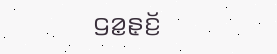ꤞꤤ꤭ꤔ꤫ꤢꤩ꤬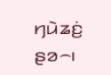ꤚꤣꤧꤘꤢꤦ꤬ ꤔꤤ꤮꤯